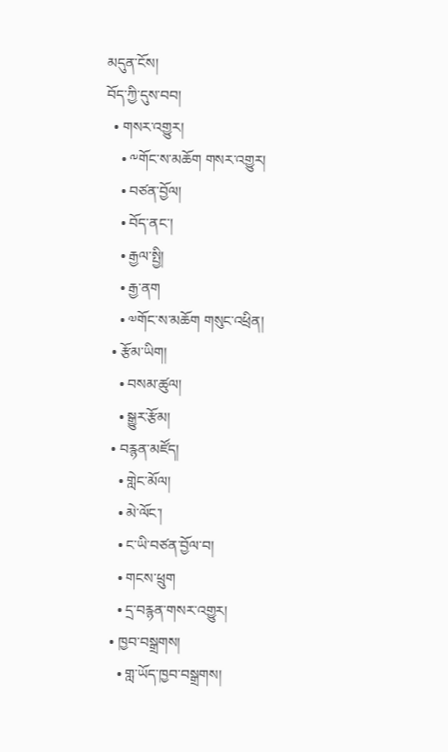མདུན་ངོས།
བོད་ཀྱི་དུས་བབ།
  • གསར་འགྱུར།
    • ༸གོང་ས་མཆོག གསར་འགྱུར།
    • བཙན་བྱོལ།
    • བོད་ནང་།
    • རྒྱལ་སྤྱི།
    • རྒྱ་ནག
    • ༧གོང་ས་མཆོག གསུང་འཕྲིན།
  • རྩོམ་ཡིག།
    • བསམ་ཚུལ།
    • སྒྱུར་རྩོམ།
  • བརྙན་མཛོད།
    • གླེང་མོལ།
    • མེ་ལོང་།
    • ང་ཡི་བཙན་བྱོལ་བ།
    • གངས་ཕྲུག
    • དྲ་བརྙན་གསར་འགྱུར།
  • ཁྱབ་བསྒྲགས།
    • གླ་ཡོད་ཁྱབ་བསྒྲགས།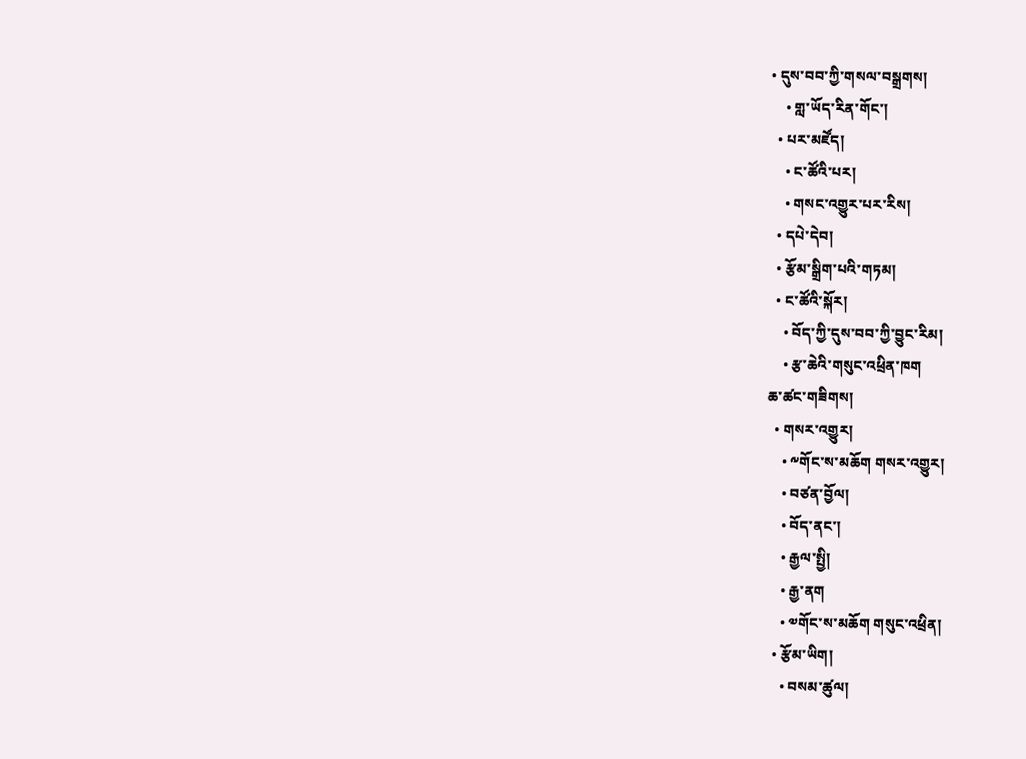• དུས་བབ་ཀྱི་གསལ་བསྒྲགས།
    • གླ་ཡོད་རིན་གོང་།
  • པར་མཛོད།
    • ང་ཚོའི་པར།
    • གསང་འགྱུར་པར་རིས།
  • དཔེ་དེབ།
  • རྩོམ་སྒྲིག་པའི་གཏམ།
  • ང་ཚོའི་སྐོར།
    • བོད་ཀྱི་དུས་བབ་ཀྱི་བྱུང་རིམ།
    • རྩ་ཆེའི་གསུང་འཕྲིན་ཁག
ཆ་ཚང་གཟིགས།
  • གསར་འགྱུར།
    • ༸གོང་ས་མཆོག གསར་འགྱུར།
    • བཙན་བྱོལ།
    • བོད་ནང་།
    • རྒྱལ་སྤྱི།
    • རྒྱ་ནག
    • ༧གོང་ས་མཆོག གསུང་འཕྲིན།
  • རྩོམ་ཡིག།
    • བསམ་ཚུལ།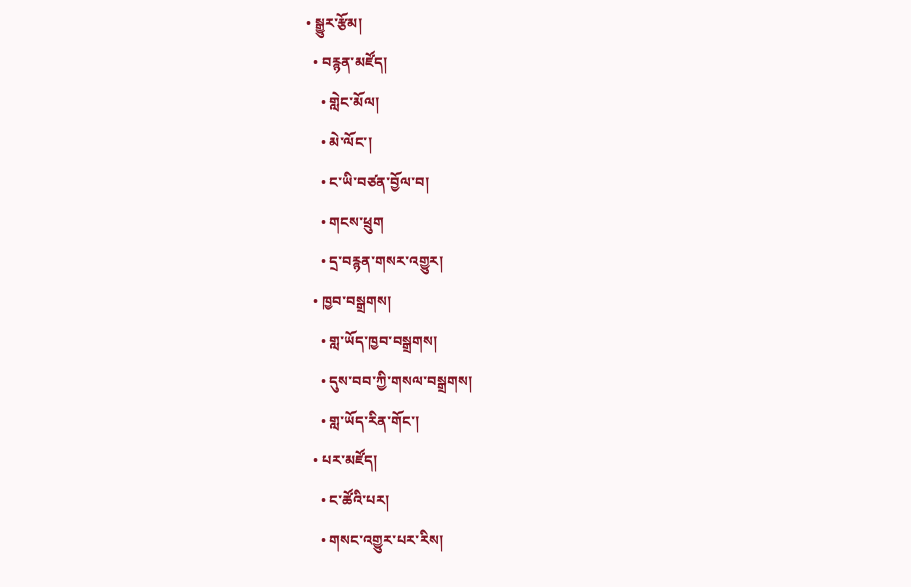• སྒྱུར་རྩོམ།
  • བརྙན་མཛོད།
    • གླེང་མོལ།
    • མེ་ལོང་།
    • ང་ཡི་བཙན་བྱོལ་བ།
    • གངས་ཕྲུག
    • དྲ་བརྙན་གསར་འགྱུར།
  • ཁྱབ་བསྒྲགས།
    • གླ་ཡོད་ཁྱབ་བསྒྲགས།
    • དུས་བབ་ཀྱི་གསལ་བསྒྲགས།
    • གླ་ཡོད་རིན་གོང་།
  • པར་མཛོད།
    • ང་ཚོའི་པར།
    • གསང་འགྱུར་པར་རིས།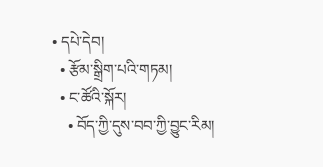• དཔེ་དེབ།
  • རྩོམ་སྒྲིག་པའི་གཏམ།
  • ང་ཚོའི་སྐོར།
    • བོད་ཀྱི་དུས་བབ་ཀྱི་བྱུང་རིམ།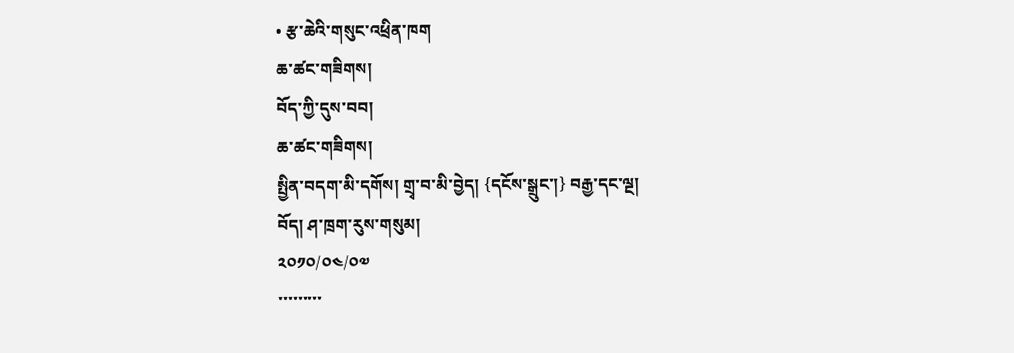• རྩ་ཆེའི་གསུང་འཕྲིན་ཁག
ཆ་ཚང་གཟིགས།
བོད་ཀྱི་དུས་བབ།
ཆ་ཚང་གཟིགས།
སྤྱིན་བདག་མི་དགོས། གྲྭ་བ་མི་བྱེད། {དངོས་སྒྲུང་།} བརྒྱ་དང་ལྔ།
བོད། ཤ་ཁྲག་རུས་གསུམ།
༢༠༡༠/༠༤/༠༧
་་་་་་་་་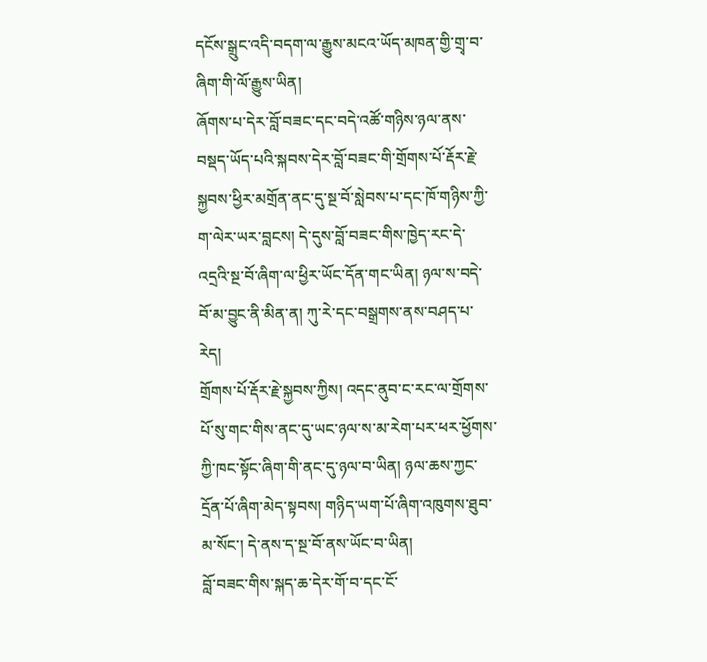དངོས་སྒྲུང་འདི་བདག་ལ་རྒྱུས་མངའ་ཡོད་མཁན་གྱི་གྲྭ་བ་ཞིག་གི་ལོ་རྒྱུས་ཡིན།
ཞོགས་པ་དེར་བློ་བཟང་དང་བདེ་འཚོ་གཉིས་ཉལ་ནས་བསྡད་ཡོད་པའི་སྐབས་དེར་བློ་བཟང་གི་གྲོགས་པོ་རྡོར་རྗེ་སྐྱབས་ཕྱིར་མགྲོན་ནང་དུ་སྔ་བོ་སླེབས་པ་དང་ཁོ་གཉིས་ཀྱི་ག་ལེར་ཡར་བླངས། དེ་དུས་བློ་བཟང་གིས་ཁྱེད་རང་དེ་འདྲའི་སྔ་བོ་ཞིག་ལ་ཕྱིར་ཡོང་དོན་གང་ཡིན། ཉལ་ས་བདེ་བོ་མ་བྱུང་ནི་མིན་ན། ཀུ་རེ་དང་བསྒྲགས་ནས་བཤད་པ་རེད།
གྲོགས་པོ་རྡོར་རྗེ་སྐྱབས་ཀྱིས། འདང་ནུབ་ང་རང་ལ་གྲོགས་པོ་སུ་གང་གིས་ནང་དུ་ཡང་ཉལ་ས་མ་རེག་པར་ཕར་ཕྱོགས་ཀྱི་ཁང་སྟོང་ཞིག་གི་ནང་དུ་ཉལ་བ་ཡིན། ཉལ་ཆས་ཀྱང་དྲོན་པོ་ཞིག་མེད་སྟབས། གཉིད་ཡག་པོ་ཞིག་འཁུགས་ཐུབ་མ་སོང་། དེ་ནས་ད་སྔ་བོ་ནས་ཡོང་བ་ཡིན།
བློ་བཟང་གིས་སྐད་ཆ་དེར་གོ་བ་དང་ངོ་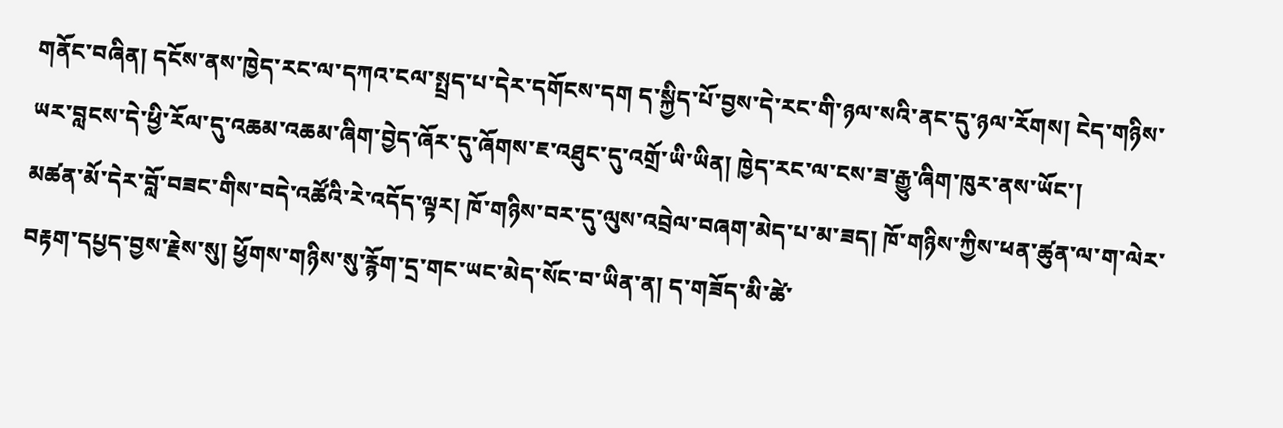གནོང་བཞིན། དངོས་ནས་ཁྱེད་རང་ལ་དཀའ་ངལ་སྤྲད་པ་དེར་དགོངས་དག ད་སྐྱིད་པོ་བྱས་དེ་རང་གི་ཉལ་སའི་ནང་དུ་ཉལ་རོགས། ངེད་གཉིས་ཡར་བླངས་དེ་ཕྱི་རོལ་དུ་འཆམ་འཆམ་ཞིག་བྱེད་ཞོར་དུ་ཞོགས་ཇ་འཐུང་དུ་འགྲོ་ཡི་ཡིན། ཁྱེད་རང་ལ་ངས་ཟ་རྒྱུ་ཞིག་ཁུར་ནས་ཡོང་།
མཚན་མོ་དེར་བློ་བཟང་གིས་བདེ་འཚོའི་རེ་འདོད་ལྟར། ཁོ་གཉིས་བར་དུ་ལུས་འབྲེལ་བཞག་མེད་པ་མ་ཟད། ཁོ་གཉིས་ཀྱིས་ཕན་ཚུན་ལ་ག་ལེར་བརྟག་དཔྱད་བྱས་རྗེས་སུ། ཕྱོགས་གཉིས་སུ་རྙོག་དྲ་གང་ཡང་མེད་སོང་བ་ཡིན་ན། ད་གཟོད་མི་ཚེ་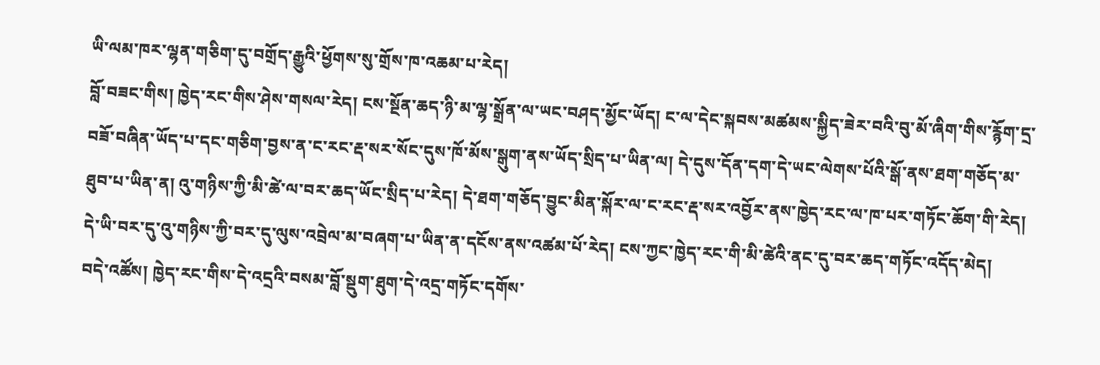ཡི་ལམ་ཁར་ལྷན་གཅིག་དུ་བགྲོད་རྒྱུའི་ཕྱོགས་སུ་གྲོས་ཁ་འཆམ་པ་རེད།
བློ་བཟང་གིས། ཁྱེད་རང་གིས་ཤེས་གསལ་རེད། ངས་སྔོན་ཆད་ཉི་མ་ལྷ་སྒྲོན་ལ་ཡང་བཤད་མྱོང་ཡོད། ང་ལ་དེང་སྐབས་མཚམས་སྐྱིད་ཟེར་བའི་བུ་མོ་ཞིག་གིས་རྙོག་དྲ་བཟོ་བཞིན་ཡོད་པ་དང་གཅིག་བྱས་ན་ང་རང་རྡ་སར་སོང་དུས་ཁོ་མོས་སྒུག་ནས་ཡོད་སྲིད་པ་ཡིན་ལ། དེ་དུས་དོན་དག་དེ་ཡང་ལེགས་པོའི་སྒོ་ནས་ཐག་གཅོད་མ་ཐུབ་པ་ཡིན་ན། འུ་གཉིས་ཀྱི་མི་ཚེ་ལ་བར་ཆད་ཡོང་སྲིད་པ་རེད། དེ་ཐག་གཅོད་བྱུང་མིན་སྐོར་ལ་ང་རང་རྡ་སར་འབྱོར་ནས་ཁྱེད་རང་ལ་ཁ་པར་གཏོང་ཆོག་གི་རེད། དེ་ཡི་བར་དུ་འུ་གཉིས་ཀྱི་བར་དུ་ལུས་འབྲེལ་མ་བཞག་པ་ཡིན་ན་དངོས་ནས་འཚམ་པོ་རེད། ངས་ཀྱང་ཁྱེད་རང་གི་མི་ཚེའི་ནང་དུ་བར་ཆད་གཏོང་འདོད་མེད།
བདེ་འཚོས། ཁྱེད་རང་གིས་དེ་འདྲའི་བསམ་བློ་སྡུག་ཐུག་དེ་འདྲ་གཏོང་དགོས་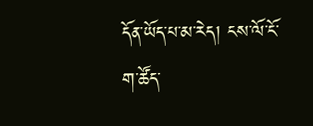དོན་ཡོད་པ་མ་རེད། ངས་ལོ་ངོ་ག་ཚོད་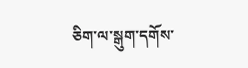ཅིག་ལ་སྒུག་དགོས་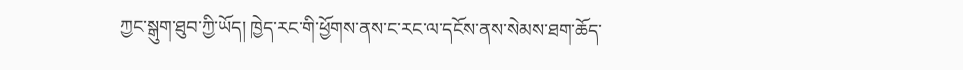ཀྱང་སྒུག་ཐུབ་ཀྱི་ཡོད། ཁྱེད་རང་གི་ཕྱོགས་ནས་ང་རང་ལ་དངོས་ནས་སེམས་ཐག་ཆོད་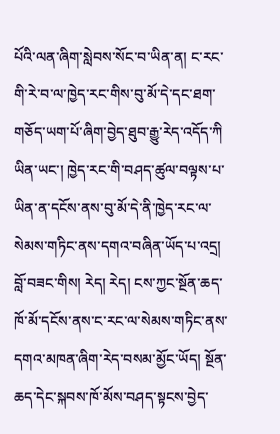པོའི་ལན་ཞིག་སླེབས་སོང་བ་ཡིན་ན། ང་རང་གི་རེ་བ་ལ་ཁྱེད་རང་གིས་བུ་མོ་དེ་དང་ཐག་གཅོད་ཡག་པོ་ཞིག་བྱེད་ཐུབ་རྒྱུ་རེད་འདོད་ཀི ཡིན་ཡང་། ཁྱེད་རང་གི་བཤད་ཚུལ་བལྟས་པ་ཡིན་ན་དངོས་ནས་བུ་མོ་དེ་ནི་ཁྱེད་རང་ལ་སེམས་གཏིང་ནས་དགའ་བཞིན་ཡོད་པ་འདྲ།
བློ་བཟང་གིས། རེད། རེད། ངས་ཀྱང་སྔོན་ཆད་ཁོ་མོ་དངོས་ནས་ང་རང་ལ་སེམས་གཏིང་ནས་དགའ་མཁན་ཞིག་རེད་བསམ་མྱོང་ཡོད། སྔོན་ཆད་དེང་སྐབས་ཁོ་མོས་བཤད་སྟངས་བྱེད་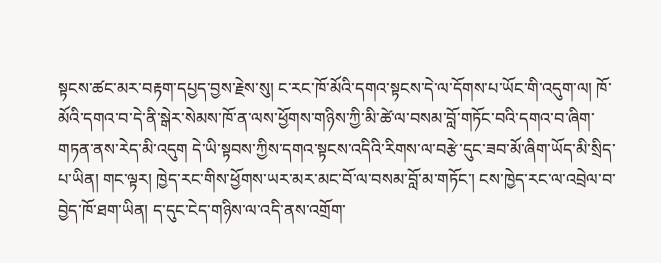སྟངས་ཚང་མར་བརྟག་དཔྱད་བྱས་རྗེས་སུ། ང་རང་ཁོ་མོའི་དགའ་སྟངས་དེ་ལ་དོགས་པ་ཡོང་གི་འདུག་ལ། ཁོ་མོའི་དགའ་བ་དེ་ནི་སྒེར་སེམས་ཁོ་ན་ལས་ཕྱོགས་གཉིས་ཀྱི་མི་ཚེ་ལ་བསམ་བློ་གཏོང་བའི་དགའ་བ་ཞིག་གཏན་ནས་རེད་མི་འདུག དེ་ཡི་སྟབས་ཀྱིས་དགའ་སྟངས་འདིའི་རིགས་ལ་བརྩེ་དུང་ཟབ་མོ་ཞིག་ཡོད་མི་སྲིད་པ་ཡིན། གང་ལྟར། ཁྱེད་རང་གིས་ཕྱོགས་ཡར་མར་མང་བོ་ལ་བསམ་བློ་མ་གཏོང་། ངས་ཁྱེད་རང་ལ་འབྲེལ་བ་བྱེད་ཁོ་ཐག་ཡིན། ད་དུང་ངེད་གཉིས་ལ་འདི་ནས་འགྲོག་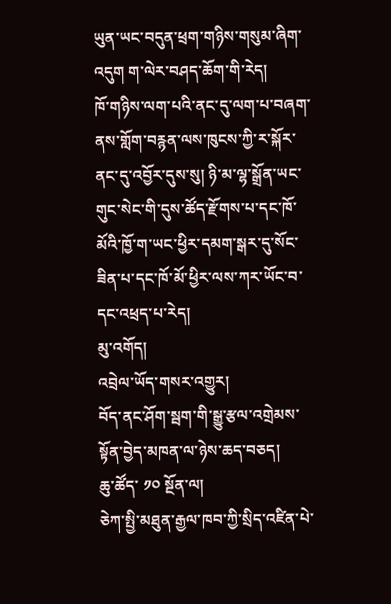ཡུན་ཡང་བདུན་ཕྲག་གཉིས་གསུམ་ཞིག་འདུག ག་ལེར་བཤད་ཆོག་གི་རེད།
ཁོ་གཉིས་ལག་པའི་ནང་དུ་ལག་པ་བཞག་ནས་གློག་བརྙན་ལས་ཁུངས་ཀྱི་ར་སྐོར་ནང་དུ་འབྱོར་དུས་སུ། ཉི་མ་ལྷ་སྒྲོན་ཡང་གུང་སེང་གི་དུས་ཚོད་རྫོགས་པ་དང་ཁོ་མོའི་ཁྱོ་ག་ཡང་ཕྱིར་དམག་སྒར་དུ་སོང་ཟིན་པ་དང་ཁོ་མོ་ཕྱིར་ལས་ཀར་ཡོང་བ་དང་འཕྲད་པ་རེད།
མུ་འགོད།
འབྲེལ་ཡོད་གསར་འགྱུར།
བོད་ནང་ཤོག་སྦག་གི་སྒྱུ་རྩལ་འགྲེམས་སྟོན་བྱེད་མཁན་ལ་ཉེས་ཆད་བཅད།
ཆུ་ཚོད་ ༡༠ སྔོན་ལ།
ཅེཀ་སྤྱི་མཐུན་རྒྱལ་ཁབ་ཀྱི་སྲིད་འཛིན་པེ་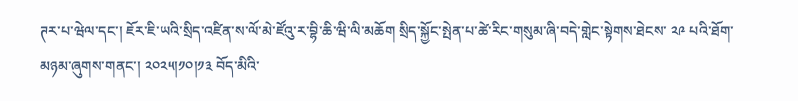ཊར་པ་ཝེལ་དང་། ཇོར་ཇི་ཡའི་སྲིད་འཛིན་ས་ལོ་མེ་ཛོའུ་ར་བྷི་ཆི་ཝི་ལི་མཆོག སྲིད་སྐྱོང་སྤེན་པ་ཚེ་རིང་གསུམ་ཞི་བདེ་གླེང་སྟེགས་ཐེངས་ ༢༩ པའི་ཐོག་མཉམ་ཞུགས་གནང་། ༢༠༢༥།༡༠།༡༣ བོད་མིའི་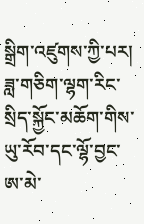སྒྲིག་འཛུགས་ཀྱི་པར།
ཟླ་གཅིག་ལྷག་རིང་སྲིད་སྐྱོང་མཆོག་གིས་ཡུ་རོབ་དང་ལྷོ་བྱང་ཨ་མེ་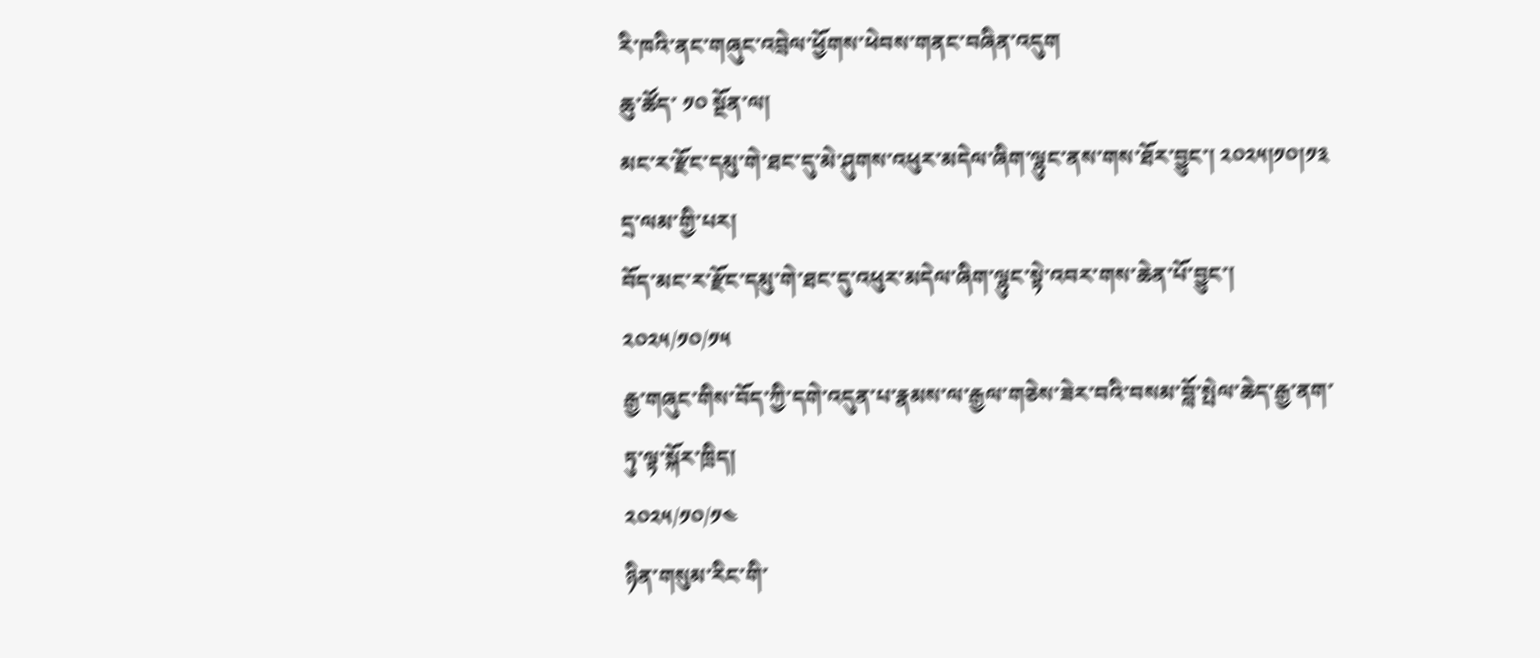རི་ཁའི་ནང་གཞུང་འབྲེལ་ཕྱོགས་ཕེབས་གནང་བཞིན་འདུག
ཆུ་ཚོད་ ༡༠ སྔོན་ལ།
མང་ར་རྫོང་དམུ་གེ་ཐང་དུ་མེ་ཤུགས་འཕུར་མདེལ་ཞིག་ལྷུང་ནས་གས་ཐོར་བྱུང་། ༢༠༢༥།༡༠།༡༣ དྲ་ལམ་གྱི་པར།
བོད་མང་ར་རྫོང་དམུ་གེ་ཐང་དུ་འཕུར་མདེལ་ཞིག་ལྷུང་སྟེ་འབར་གས་ཆེན་པོ་བྱུང་།
༢༠༢༥/༡༠/༡༥
རྒྱ་གཞུང་གིས་བོད་ཀྱི་དགེ་འདུན་པ་རྣམས་ལ་རྒྱལ་གཅེས་ཟེར་བའི་བསམ་བློ་སྤེལ་ཆེད་རྒྱ་ནག་ཏུ་ལྟ་སྐོར་ཁྲིད།
༢༠༢༥/༡༠/༡༤
ཉིན་གསུམ་རིང་གི་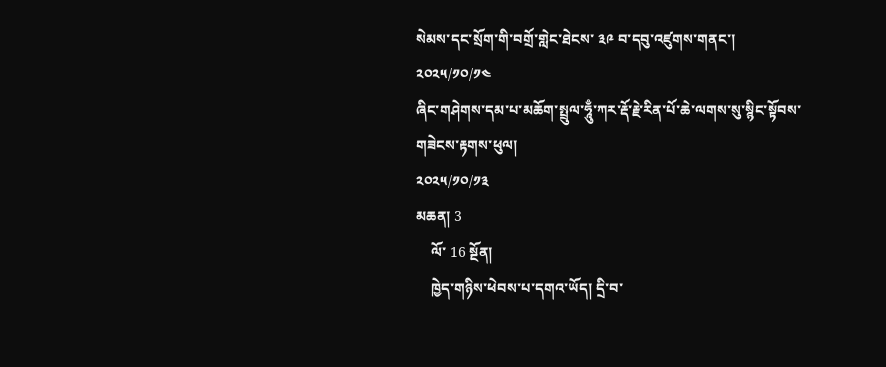སེམས་དང་སྲོག་གི་བགྲོ་གླེང་ཐེངས་ ༣༩ བ་དབུ་འཛུགས་གནང་།
༢༠༢༥/༡༠/༡༤
ཞིང་གཤེགས་དམ་པ་མཆོག་སྤྲུལ་ཧཱུྃ་ཀར་རྡོ་རྗེ་རིན་པོ་ཆེ་ལགས་སུ་སྙིང་སྟོབས་གཟེངས་རྟགས་ཕུལ།
༢༠༢༥/༡༠/༡༣
མཆན། 3
    ལོ་ 16 སྔོན།
    ཁྱེད་གཉིས་ཕེབས་པ་དགའ་ཡོད། དྲི་བ་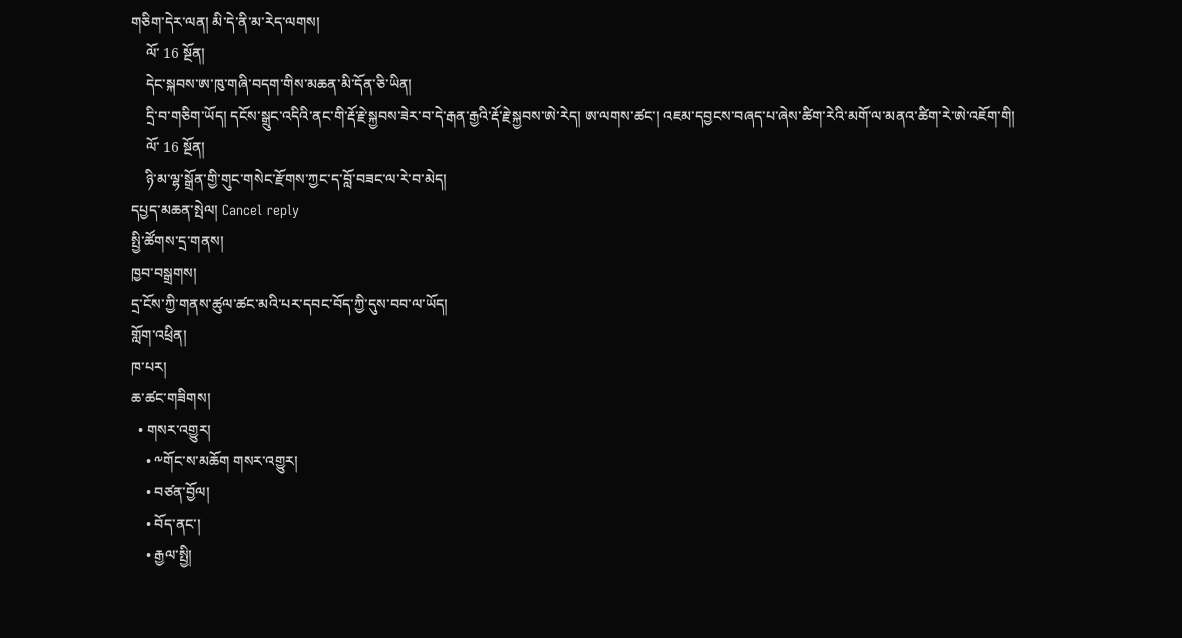གཅིག་དེར་ལན། མི་དེ་ནི་མ་རེད་ལགས།
    ལོ་ 16 སྔོན།
    དེང་སྐབས་ཨ་ཁུ་གཞི་བདག་གིས་མཆན་མི་དོན་ཅི་ཡིན།
    དྲི་བ་གཅིག་ཡོད། དངོས་སྒྲུང་འདིའི་ནང་གི་རྡོ་རྗེ་སྐྱབས་ཟེར་བ་དེ་རྒན་རྒྱའི་རྡོ་རྗེ་སྐྱབས་ཨེ་རེད། ཨ་ལགས་ཚང་། འཇམ་དབྱངས་བཞད་པ་ཞེས་ཚིག་རེའི་མགོ་ལ་མནའ་ཚིག་རེ་ཨེ་འཇོག་གི།
    ལོ་ 16 སྔོན།
    ཉི་མ་ལྷ་སྒྲོན་གྱི་གུང་གསེང་རྫོགས་ཀྱང་ད་བློ་བཟང་ལ་རེ་བ་མེད།
དཔྱད་མཆན་སྤེལ། Cancel reply
སྤྱི་ཚོགས་དྲ་གནས།
ཁྱབ་བསྒྲགས།
དྲ་ངོས་ཀྱི་གནས་ཚུལ་ཚང་མའི་པར་དབང་བོད་ཀྱི་དུས་བབ་ལ་ཡོད།
གློག་འཕྲིན།
ཁ་པར།
ཆ་ཚང་གཟིགས།
  • གསར་འགྱུར།
    • ༸གོང་ས་མཆོག གསར་འགྱུར།
    • བཙན་བྱོལ།
    • བོད་ནང་།
    • རྒྱལ་སྤྱི།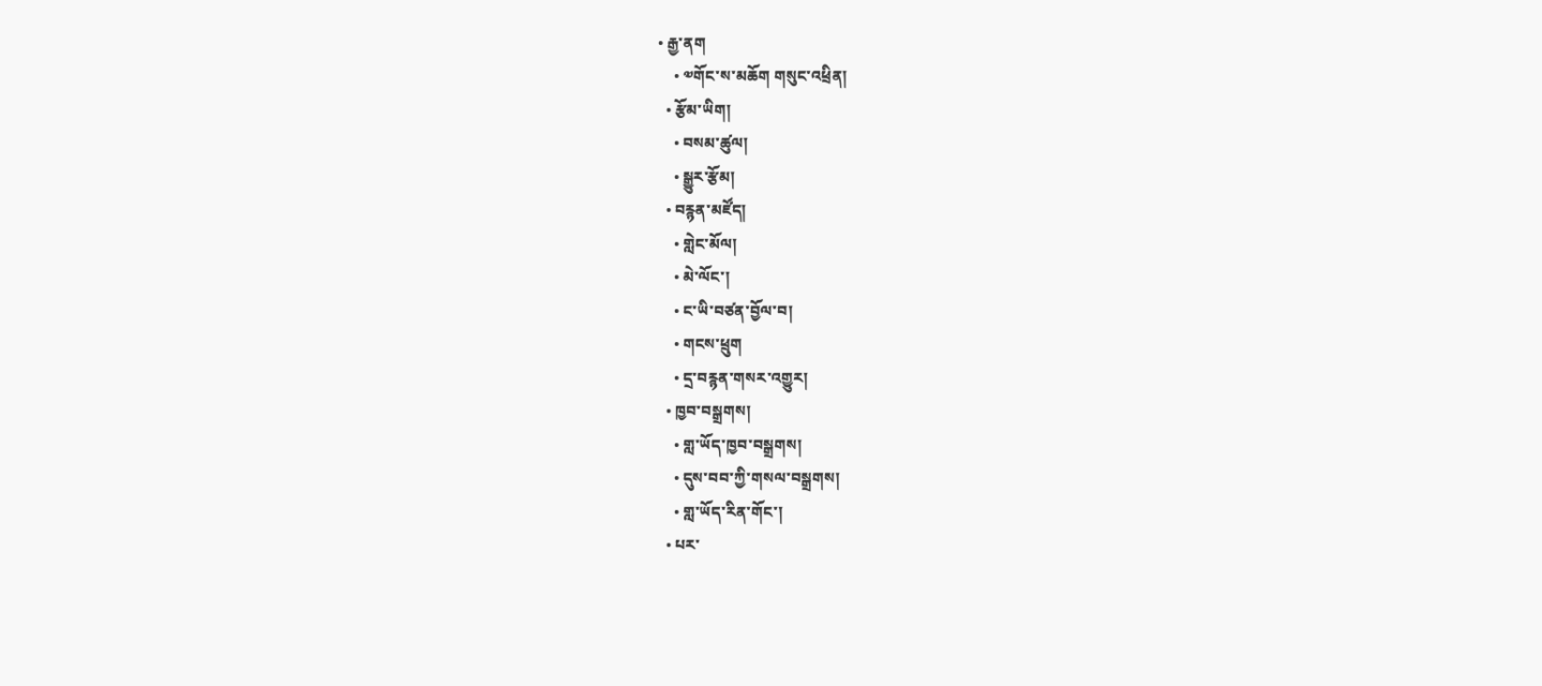• རྒྱ་ནག
    • ༧གོང་ས་མཆོག གསུང་འཕྲིན།
  • རྩོམ་ཡིག།
    • བསམ་ཚུལ།
    • སྒྱུར་རྩོམ།
  • བརྙན་མཛོད།
    • གླེང་མོལ།
    • མེ་ལོང་།
    • ང་ཡི་བཙན་བྱོལ་བ།
    • གངས་ཕྲུག
    • དྲ་བརྙན་གསར་འགྱུར།
  • ཁྱབ་བསྒྲགས།
    • གླ་ཡོད་ཁྱབ་བསྒྲགས།
    • དུས་བབ་ཀྱི་གསལ་བསྒྲགས།
    • གླ་ཡོད་རིན་གོང་།
  • པར་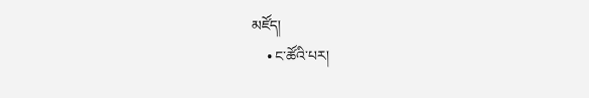མཛོད།
    • ང་ཚོའི་པར།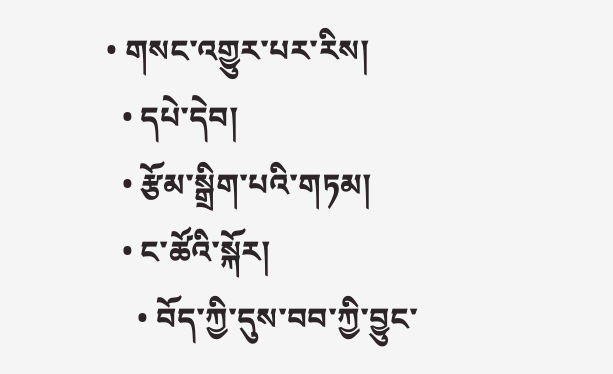• གསང་འགྱུར་པར་རིས།
  • དཔེ་དེབ།
  • རྩོམ་སྒྲིག་པའི་གཏམ།
  • ང་ཚོའི་སྐོར།
    • བོད་ཀྱི་དུས་བབ་ཀྱི་བྱུང་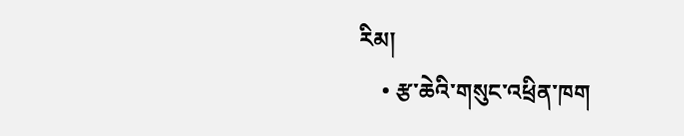རིམ།
    • རྩ་ཆེའི་གསུང་འཕྲིན་ཁག